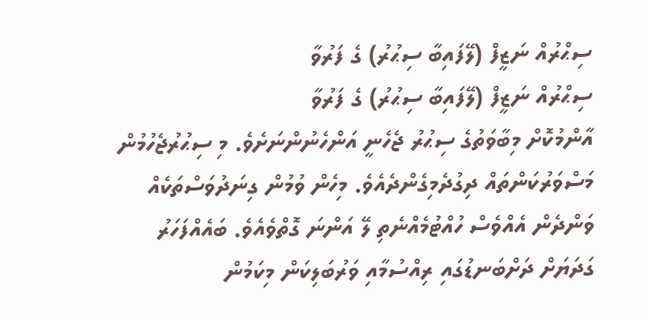ސިޙްރުއް ނަޒީފް (ލޭފައިބާ ސިޙުރު) ގެ ފަރުވާ
ސިޙްރުއް ނަޒީފް (ލޭފައިބާ ސިޙުރު) ގެ ފަރުވާ
އާންމުކޮށް މިބާވަތުގެ ސިޙުރު ޖެހެނީ އަންހެނުންނަށެވެ. މި ސިޙުރުޖެހުމުން މަސްވަރުކަންތައް ދިގުދެމިގެންދެއެވެ. މިހެން ވުމުން ގިނަދުވަސްތަކެއް ވަންދެން އެއްވެސް ހުއްޓުމެއްނެތި ލޭ އަންނަ ގޮތްވެއެވެ. ބައެއްފަހަރު ގަދަޔަށް ދަށްބަނޑުގައި ރިއްސުމާއި ވަރުބަލިކަން މިކަމުން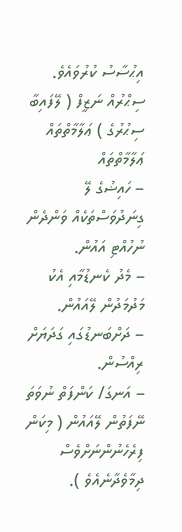އިޙުސާސު ކުރުވައެވެ.
ސިޙްރުއް ނަޒީފް ( ލޭފައިބާ ސިޙުރުގެ ) ޢަލާމާތްތައް ޢަލާމާތްތައް
– ހައިޟުގެ ލޭ ގިނަދުވަސްތަކެއް ވަންދެން ނުހުއްޓި އައުން.
– މެދު ކެނޑުމާއި އެކު މަދުމަދުން ލޭއައުން.
– ދަށްބަނޑުގައި ގަދަޔަށް ރިއްސުން.
– އަނގަ/ ކަންފަތް ނުވަތަ ނޭފަތުން ލޭއައުން ( މިކަން ފިރެހެނުންނަށްވެސް ދިމާވެދާނެއެވެ ).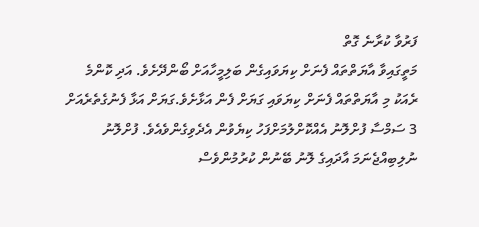ފަރުވާ ކުރާނެ ގޮތް
މަތީގައިވާ އާޔަތްތައް ފެނަށް ކިޔަވައިގެން ބަލިމީހާއަށް ބޯންދޭށެވެ. އަދި ކޮންމެ ރެއަކު މި އާޔަތްތައް ފެނަށް ކިޔަވައި ގަޔަށް ފެން އަޅާށެވެ.ގަޔަށް އަޅާ ފެނުގެތެރެއަށް 3 ސަމްސާ ފުށްލޮނު އެއްކޮށްލުމަށްފަހު ކިޔެވުން އެދެވިގެންވެއެވެ. ފުށްލޮނު ނުލިބިއްޖެނަމަ އާދައިގެ ލޮނު ބޭނުން ކުރުމުންވެސް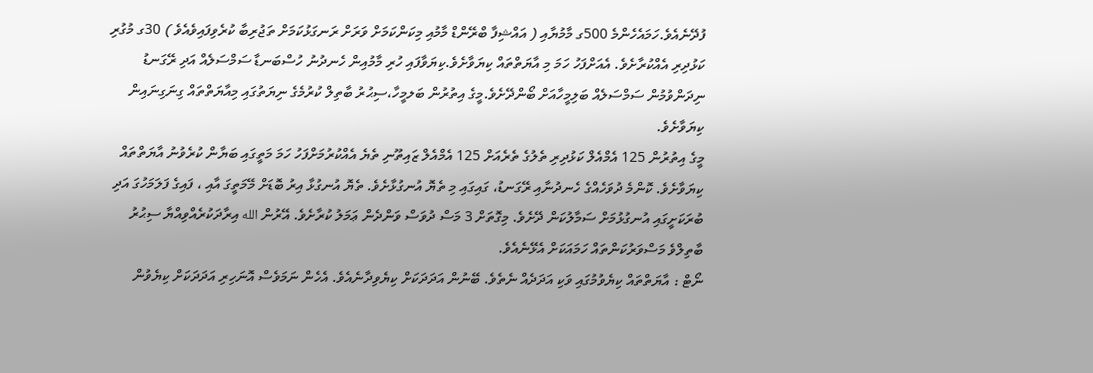ފުދޭނެއެވެ.ހަމައެހެންމެ 500ގ މާމުޔާއި ( އައްޝިފާ ބްރޭންޑް މާމުއި މިކަންކަމަށް ވަރަށް ރަނގަޅުކަމަށް ތަޖުރިބާ ކުރެވިފައިވެއެވެ ) 30ގ މުގުރި ކަޅުދިރި އެއްކުރާށެވެ. އެއަށްފަހު ހަމަ މި އާޔަތްތައް ކިޔަވާށެވެ.ކިޔަވާފައި ހުރި މާމުއިން ހެނދުނު ހުސްބަނޑާ ސަމްސަލެއް އަދި ރޭގަނޑު ނިދަންވުމުން ސަމްސަލެއް ބަލިމީހާއަށް ބޯންދޭށެވެ.މީގެ އިތުރުން ބަލމީހާ،ސިޙުރު ބާތިލް ކުރުމެގެ ނިޔަތުގައި މިއާޔަތްތައް ގިނަގިނައިން ކިޔަވާށެވެ.
މީގެ އިތުރުން 125 އެމްއެލް ކަޅުދިރި ތެލުގެ ތެރެއަށް 125 އެމްއެލް ޒައިތޫނި ތެޔެ އެއްކުރުމަށްފަހު ހަމަ މަތީގައި ބަޔާން ކުރެވުނު އާޔަތްތައް ކިޔަވާށެވެ. ކޮންމެ ދުވަހެއްގެ ހެނދުނާއި ރޭގަނޑު، ގައިގައި މި ތެޔޮ އުނގުޅާށެވެ. ތެޔޮ އުނގުޅާ އިރު ބޮޑަށް މޭމަތީގަ އާއި ، ފައިގެ ފަލަމަހުގަ އަދި ބުރަކަށީގައި އުނގުޅުމަށް ސަމާލުކަން ދޭށެވެ. މިގޮތަށް 3 މަސް ދުވަސް ވަންދެން ޢަމަލު ކުރާށެވެ. އޭރުން الله އިރާދަކުރެއްވިއްޔާ ސިޙުރު ބާތިލްވެ މަސްވަރުކަންތައް ހަމައަކަށް އެޅޭނެއެވެ.
ނޯޓް : އާޔަތްތައް ކިޔެވުމުގައި ވަކި އަދަދެއް ނެތެވެ. ބޭނުން އަދަދަކަށް ކިޔެވިދާނެއެވެ. އެހެން ނަމަވެސް އޮނަހިރި އަދަދަކަށް ކިޔެވުން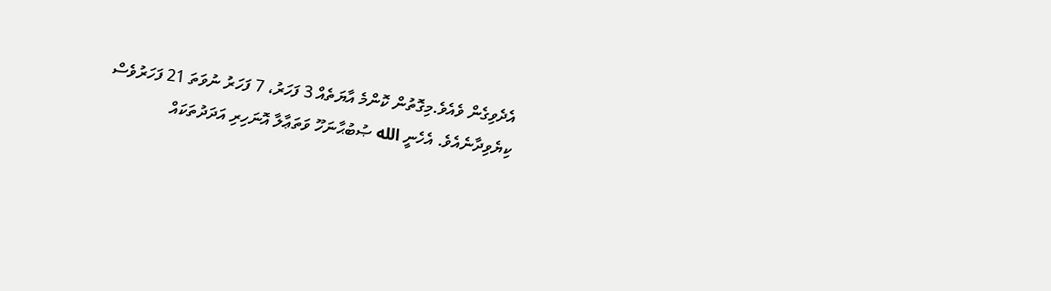އެދެވިގެން ވެއެވެ.މިގޮތުން ކޮންމެ އާޔަތެއް 3 ފަހަރު، 7 ފަހަރު ނުވަތަ 21 ފަހަރުވެސް ކިޔެވިދާނެއެވެ. އެހެނީ الله ޞުބުޙާނަހޫ ވަތަޢާލާ އޮނަހިރި އަދަދުތަކައް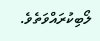ލޯބިކުރައްވަތެވެ.